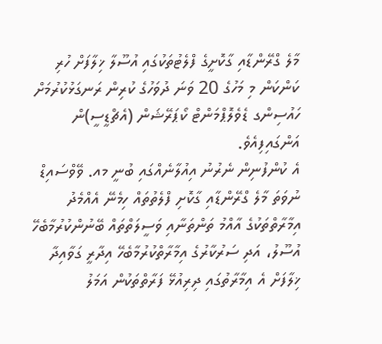މާލެ ގްރޭންޑާއި ގާކޮށީގެ ފްލެޓުތަކުގައި އުސޫލާ ޚިލާފަށް ހުރި ކަންކަން މި މަހުގެ 20 ވަނަ ދުވަހުގެ ކުރިން ރަނގަޅުކުރުމަށް ހައުސިންގ ޑެވެލޮޕްމަންޓް ކޯޕަރޭޝަން (އެޗްޑީސީ)ން އަންގައިފިއެވެ.
އެ ކުންފުނިން ނެރުނު އިއުލާނެއްގައި ބުނީ މއ. ވޭވްސައިޑް ނުވަތަ މާލެ ގްރޭންޑާއި ގާކޮށި ފްލެތުތައް ހިމެނޭ އެއްމެދު އިމާރާތްތަކުގެ އާއްމު ތަންތަނާއި ވަސީލަތްތައް ބޭނުންކުރުމާބެހޭ އުސޫލު، އަދި ސަރުކާރުގެ އިމާރާތްކުރުމާބެހޭ އިދާރީ ގަވާއިދާ ޚިލާފަށް އެ އިމާރާތުގައި ދިރިއުޅޭ ފަރާތްތަކުން އަމަލު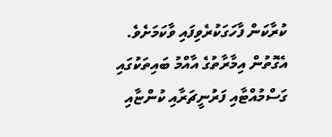ކުރާކަން ފާހަގަކުރެވިފައި ވާކަމަށެވެ. އެގޮތުން އިމާރާތުގެ އާއްމު ބައިތަކުގައި ގަސްމުއްޓާއި ފަރުނީޗަރާއި ކުންޏާއި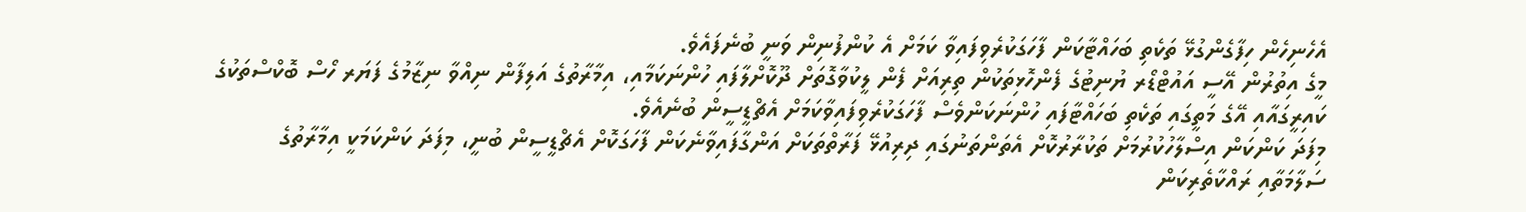އެހެނިހެން ހިފާގެންގުޅޭ ތަކެތި ބަހައްޓާކަން ފާހަގަކުރެވިފައިވާ ކަމަށް އެ ކުންފުނިން ވަނީ ބުނެފައެވެ.
މީގެ އިތުރުން އޭސީ އައުޓްޑޯރ ޔުނިޓުގެ ފެންހޮޅިތަކުން ތިރިއަށް ފެން ލީކުވާގޮތަށް ދޫކޮށްލާފައި ހުންނަކަމާއި، އިމާރާތުގެ އަލިފާން ނިއްވާ ނިޒާމުގެ ފަޔަރ ހޯސް ބޮކްސްތަކުގެ ކައިރީގައާއި އޭގެ މަތީގައި ތަކެތި ބަހައްޓާފައި ހުންނަކަންވެސް ފާހަގަކުރެވިފައިވާކަމަށް އެޗްޑީސީން ބުނެއެވެ.
މިފަދަ ކަންކަން އިސްލާހުކުރުމަށް ތަކުރާރުކޮށް އެތަންތަނުގައި ދިރިއުޅޭ ފަރާތްތަކަށް އަންގާފައިވާނެކަން ފާހަގަކޮށް އެޗްޑީސީން ބުނީ، މިފަދަ ކަންކަމަކީ އިމާރާތުގެ ސަލާމަތާއި ރައްކާތެރިކަން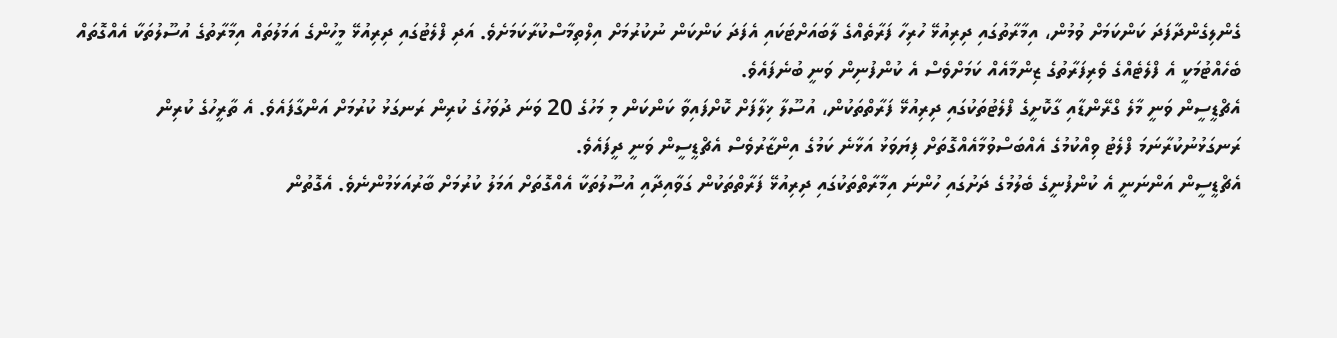ގެންލިގެންދާފަދަ ކަންކަމަށް ވުމުން، އިމާރާތުގައި ދިރިއުޅޭ ހުރިހާ ފަރާތެއްގެ ލާބައަށްޓަކައި އެފަދަ ކަންކަން ނުކުރުމަށް އިލްތިމާސްކުރާކަމަށެވެ. އަދި ފްލެޓުގައި ދިރިއުޅޭ މީހުންގެ އަމަލުތައް އިމާރާތުގެ އުސޫލުތަކާ އެއްގޮތައް ބެހެއްޓުމަކީ އެ ފްލެޓެއްގެ ވެރިފަރާތުގެ ޒިންމާއެއް ކަމަށްވެސް އެ ކުންފުނިން ވަނީ ބުނެފައެވެ.
އެޗްޑީސީން ވަނީ މާލެ ގްރޭންޑާއި ގާކޮށީގެ ފްލެޓުތަކުގައި ދިރިއުޅޭ ފަރާތްތަކުން، އުސޫލާ ޚިލާފަށް ކޮށްފައިވާ ކަންކަން މި މަހުގެ 20 ވަނަ ދުވަހުގެ ކުރިން ރަނގަޅު ކުރުމަށް އަންގާފައެވެ. އެ ތާރީހުގެ ކުރިން ރަނގަޅުނުކުރާނަމަ ފްލެޓު ވިއްކުމުގެ އެއްބަސްވުމާއެއްގޮތަށް ފިޔަވަޅު އަޅާނެ ކަމުގެ އިންޒާރުވެސް އެޗްޑީސީން ވަނީ ދީފައެވެ.
އެޗްޑީސީން އަންނަނީ އެ ކުންފުނީގެ ބެލުމުގެ ދަށުގައި ހުންނަ އިމާރާތްތަކުގައި ދިރިއުޅޭ ފަރާތްތަކުން ގަވާއިދާއި އުސޫލުތަކާ އެއްގޮތަށް އަމަލު ކުރުމަށް ބާރުއަޅަމުންނެވެ. އެގޮތުން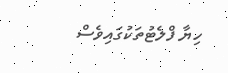ހިޔާ ފްލެޓުތަކުގައިވެސް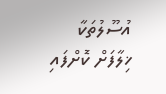އުސޫލުތަކާ ޚިލާފަށް ކޮށްފައި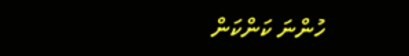ހުންނަ ކަންކަން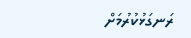ރަނގަޅުކުރުމަށް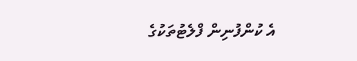އެ ކުންފުނިން ފްލެޓުތަކުގެ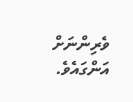ވެރިންނަށް އަންގައެވެ.